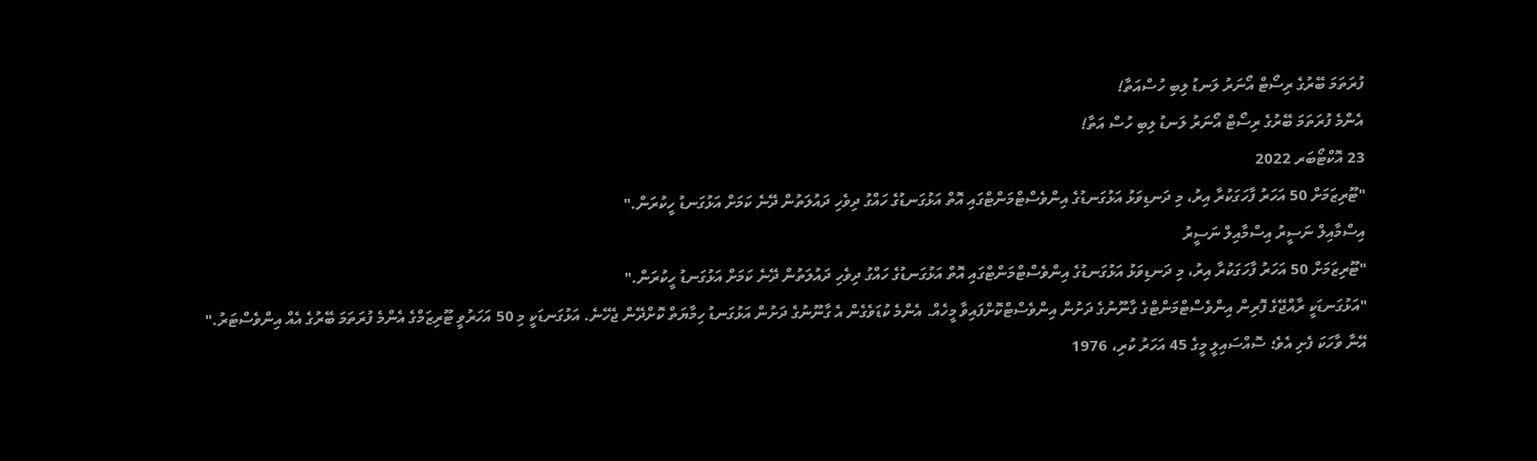ފުރަތަމަ ބޭރުގެ ރިސޯޓް އޯނަރު ލަނޑު ލިބި ހުސްއަތާ!
އެންމެ ފުރަތަމަ ބޭރުގެ ރިސޯޓް އޯނަރު ލަނޑު ލިބި ހުސް އަތާ!
23 އޮކްޓޯބަރ 2022
"ޓޫރިޒަމަށް 50 އަހަރު ފާހަގަކުރާ އިރު، މި ދަނޑިވަޅު އަޅުގަނޑުގެ އިންވެސްޓްމަންޓްގައި އޮތް އަޅުގަނޑުގެ ހައްގު ދިވެހި ދައުލަތުން ދޭނެ ކަމަށް އަޅުގަނޑު ހީކުރަން."
އިސްމާއިލް ނަސީރު އިސްމާއިލް ނަސީރު
"ޓޫރިޒަމަށް 50 އަހަރު ފާހަގަކުރާ އިރު، މި ދަނޑިވަޅު އަޅުގަނޑުގެ އިންވެސްޓްމަންޓްގައި އޮތް އަޅުގަނޑުގެ ހައްގު ދިވެހި ދައުލަތުން ދޭނެ ކަމަށް އަޅުގަނޑު ހީކުރަން."
"އަޅުގަނޑަކީ ރާއްޖޭގެ ފޮރިން އިންވެސްޓްމަންޓްގެ ގާނޫނުގެ ދަށުން އިންވެސްޓްކޮށްފައިވާ މީހެއް. އެންމެ ކުޑަވެގެން އެ ގާނޫނުގެ ދަށުން އަޅުގަނޑު ހިމާޔަތް ކޮށްދޭން ޖެހޭނެ. އަޅުގަނޑަކީ މި 50 އަހަރުވީ ޓޫރިޒަމްގެ އެންމެ ފުރަތަމަ ބޭރުގެ އެއް އިންވެސްޓަރު."
އޭނާ ވާހަކަ ފެށި އެވެ؛ ސޮއްސައިލީ މީގެ 45 އަހަރު ކުރި، 1976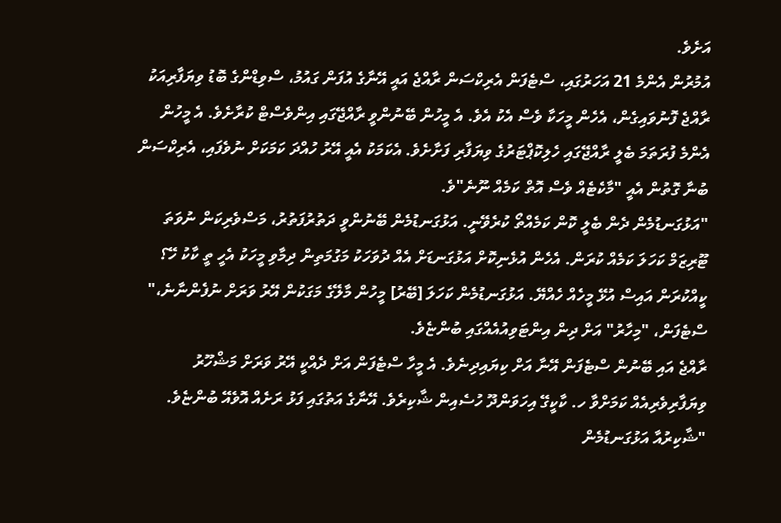އަށެވެ.
އުމުރުން އެންމެ 21 އަހަރުގައި، ސްޓެފަން އެރިކްސަން ރާއްޖެ އައީ އޭނާގެ އުފަން ގައުމު، ސްވިޑްންގެ ބޮޑު ވިޔަފާރިއަކު ރާއްޖެ ފޮނުވައިގެން، އެހެން މީހަކާ ވެސް އެކު އެވެ. އެ މީހުން ބޭނުންވީ ރާއްޖޭގައި އިންވެސްޓް ކުރާށެވެ. އެ މީހުން އެންމެ ފުރަތަމަ ބެލީ ރާއްޖޭގައި ހެލިކޮޕްޓަރުގެ ވިޔަފާރި ފަށާށެވެ. އެކަމަކު އެއީ އޭރު ހުއްދަ ކަމަކަށް ނުވެފައި، އެރިކްސަން ބުނާ ގޮތުން އެއީ "މާކެޓެއް ވެސް އޮތް ކަމެއް ނޫނެ"ވެ.
"އަޅުގަނޑުމެން ދެން ބެލީ ކޮން ކަމެއްތޯ ކުރެވޭނީ. އަޅުގަނޑުމެން ބޭނުންވީ ދަތުރުފަތުރު، މަސްވެރިކަން ނުވަތަ ޓޫރިޒަމް ކަހަލަ ކަމެއް ކުރަން. އެހެން އުޅެނިކޮށް އަޅުގަނޑަށް އެއް ދުވަހަކު މަގުމަތިން ދިމާވި މީހަކު އެހީ ތީ ކާކު ހޭ؟ ކީއްކުރަން އައިސް އުޅޭ މީހެއް ހެއްޔޭ. އަޅުގަނޑުމެން ކަހަލަ [ބޭރު] މީހުން މާލޭގެ މަގަކުން އޭރު ވަރަށް ނުފެންނާނެ،" ސްޓެފަން، "މިހާރު" އަށް ދިން އިންޓަވިއުއެއްގައި ބުންޏެވެ.
ރާއްޖެ އައި ބޭނުން ސްޓެފަން އޭނާ އަށް ކިޔައިދިނެވެ. އެ މީހާ ސްޓެފަން އަށް ދެއްކީ އޭރު ވަރަށް މަޝްހޫރު ވިޔަފާރިވެރިއެއް ކަމަށްވާ ހ. ކާކީގޭ އިހަވަންދޫ ހުސެއިން ޝާކިރެވެ. އޭނާގެ އަތުގައި ފަޅު ރަށެއް އޮވެއޭ ބުންޏެވެ.
"ޝާކިރުއާ އަޅުގަނޑުމެން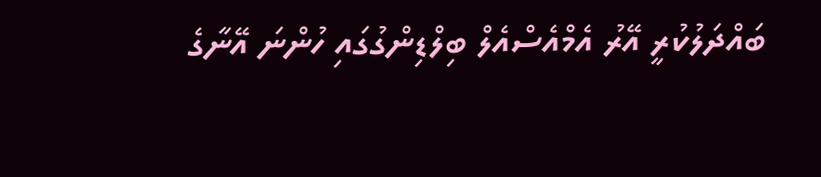ބައްދަލުކުރީ އޭރު އެމްއެސްއެލް ބިލްޑިންގުގައި ހުންނަ އޭނާގެ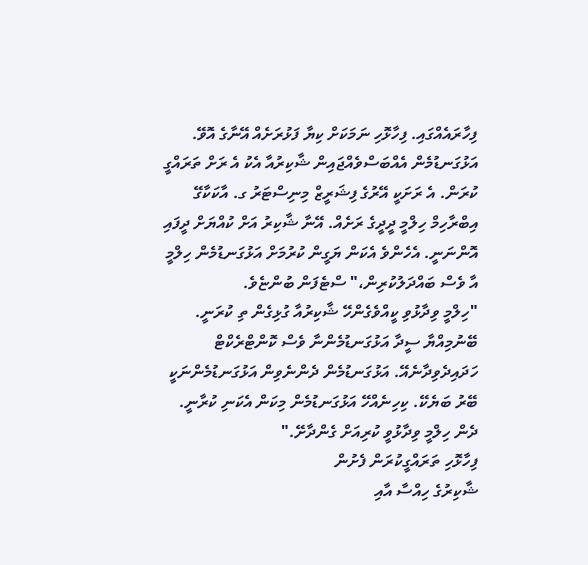ފިހާރައެއްގައި. ފިހާޅޮހި ނަމަކަށް ކިޔާ ފަޅުރަށެއް އޭނާގެ އޮވޭ. އަޅުގަނޑުމެން އެއްބަސްވެއްޖައިން ޝާކިރުއާ އެކު އެ ރަށް ތަރައްގީ ކުރަން. އެ ރަށަކީ އޭރުގެ ފިޝަރީޒް މިނިސްޓަރު ގ. އާކަކާގޭ އިބްރާހިމް ހިލްމީ ދީދީގެ ރަށެއް. އޭނާ ޝާކިރު އަށް ކުއްޔަށް ދީފައި އޮންނަނީ. އެހެންވެ އެކަން ޔަގީން ކުރުމަށް އަޅުގަނޑުމެން ހިލްމީ އާ ވެސް ބައްދަލުކުރިން،" ސްޓެފަން ބުންޏެވެ.
"ހިލްމީ ވިދާޅުވި ކީއްވެގެންހޭ ޝާކިރުއާ ގުޅިގެން ތި ކުރަނީ. ބޭނުމިއްޔާ ސީދާ އަޅުގަނޑުމެންނާ ވެސް ކޮންޓްރެކްޓް ހަދައިދެވިދާނެއޭ. އަޅުގަނޑުމެން ދެންނެވިން އަޅުގަނޑުމެންނަކީ ބޭރު ބަޔެކޭ. ކިހިނެއްހޭ އަޅުގަނޑުމެން މިކަން އެކަނި ކުރާނީ. ދެން ހިލްމީ ވިދާޅުވީ ކުރިއަށް ގެންދާށޭ."
ފިހާޅޮހި ތަރައްގީކުރަން ފެށުން
ޝާކިރުގެ ހިއްސާ އާއި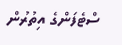ސްޓެފަންގެ އިތުރުން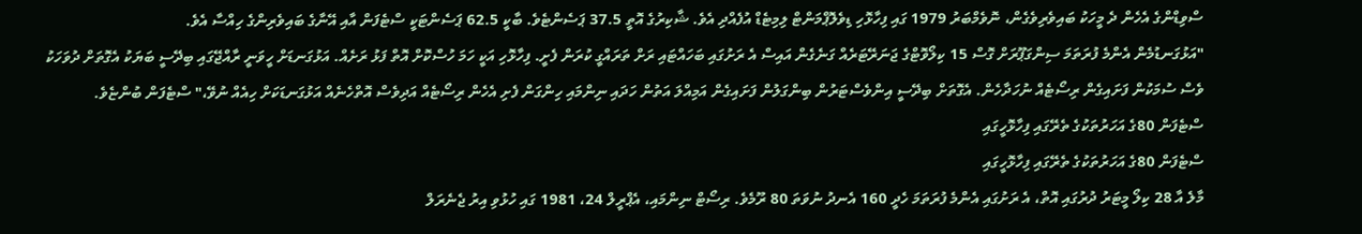ސްވިޑްންގެ އެހެން ދެ މީހަކު ބައިވެރިވެގެން، ނޮވެމްބަރު 1979 ގައި ފިހާޅޮހި ޑިވެލޮޕްމަންޓް ލިމިޓެޑް އުފެއްދި އެވެ. ޝާކިރުގެ އޮތީ 37.5 ޕަސެންޓެވެ. ބާކީ 62.5 ޕަސެންޓަކީ ސްޓެފަން އާއި އޭނާގެ ބައިވެރިންގެ ހިއްސާ އެވެ.
"އަޅުގަނޑުމެން އެންމެ ފުރަތަމަ ސިންގަޕޫރަށް ގޮސް 15 ކިލޯވޮޓްގެ ޖަނަރޭޓަރެއް ގަނެގެން އައިސް އެ ރަށުގައި ބަހައްޓައި ރަށް ތަރައްގީ ކުރަން ފެށީ. ފިހާޅޮހި އަކީ ހަމަ ހުސްކޮށް އޮތް ފަޅު ރަށެއް. އަޅުގަނޑަށް ހީވަނީ ރާއްޖޭގައި ބިދޭސީ ބަޔަކު އެގޮތަށް ދުވަހަކު ވެސް ސުމަކުން ފަށައިގެން ރިސޯޓެއް ނުހަދާހެން. އެގޮތަށް ބިދޭސީ އިންވެސްޓަރުން ބިންގަލުން ފަށައިގެން އަމިއްލަ އަތުން ހަދައި ނިންމައި ހިންގަން ފެށި އެހެން ރިސޯޓެއް އަދިވެސް އޮތްހެނެއް އަޅުގަނޑަކަށް ހިއެއް ނުވޭ،" ސްޓެފަން ބުންޏެވެ.
ސްޓެފަން 80ގެ އަހަރުތަކުގެ ތެރޭގައި ފިހާޅޮހީގައި
ސްޓެފަން 80ގެ އަހަރުތަކުގެ ތެރޭގައި ފިހާޅޮހީގައި
މާލެ އާ 28 ކިލޯ މީޓަރު ދުރުގައި އޮތް، އެ ރަށުގައި އެންމެ ފުރަތަމަ ހެދީ 160 އެނދު ނުވަތަ 80 ރޫމެވެ. ރިސޯޓް ނިންމައި، އެޕްރީލް 24، 1981 ގައި ހުޅުވި އިރު ޖެނެރަލް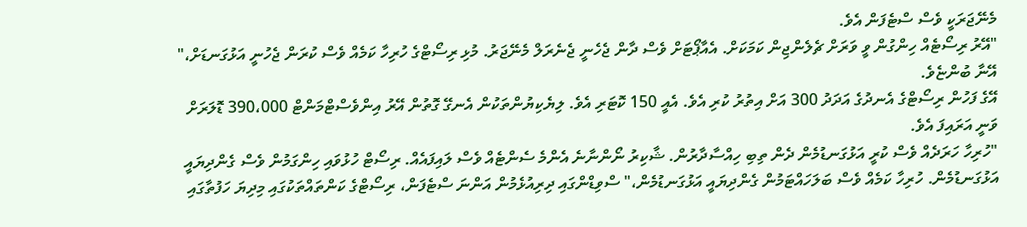މެނޭޖަރަކީ ވެސް ސްޓެފަން އެވެ.
"އޭރު ރިސޯޓެއް ހިންގުން ވީ ވަރަށް ޗެލެންޖިން ކަމަކަށް. އެއާޕޯޓަށް ވެސް ދާން ޖެހެނީ ޖެނެރަލް މެނޭޖަރު. މުޅި ރިސޯޓްގެ ހުރިހާ ކަމެއް ވެސް ކުރަން ޖެހުނީ އަޅުގަނޑަށް،" އޭނާ ބުންޏެވެ.
އޭގެ ފަހުން ރިސޯޓްގެ އެނދުގެ އަދަދު 300 އަށް އިތުރު ކުރި އެވެ. އެއީ 150 ކޮޓަރި އެވެ. ލިޔެކިޔުންތަކުން އެނގޭ ގޮތުން އޭރު އިންވެސްޓްމަންޓް 390،000 ޑޮލަރަށް ވަނީ އަރައިފަ އެވެ.
"ހުރިހާ ހަރަދެއް ވެސް ކުރީ އަޅުގަނޑުމެން ދެން ތިބި ހިއްސާދާރުން. ޝާކިރު ނޯންނާނެ އެންމެ ސެންޓެއް ވެސް ލައިފައެއް. ރިސޯޓް ހުޅުވައި ހިންގަމުން ވެސް ގެންދިޔައީ އަޅުގަނޑުމެން. ހުރިހާ ކަމެއް ވެސް ބަލަހައްޓަމުން ގެންދިޔައީ އަޅުގަނޑުމެން،" ސްވިޑްންގައި ދިރިއުޅެމުން އަންނަ ސްޓެފަން، ރިސޯޓްގެ ކަންތައްތަކުގައި މިދިޔަ ހަފުތާގައި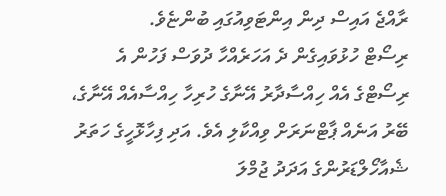ރާއްޖެ އައިސް ދިން އިންޓަވިއުގައި ބުންޏެވެ.
ރިސޯޓް ހުޅުވައިގެން ދެ އަހަރެއްހާ ދުވަސް ފަހުން އެ ރިސޯޓްގެ އެއް ހިއްސާދާރު އޭނާގެ ހުރިހާ ހިއްސާއެއް އޭނާގެ، ބޭރު އަނެއް ޕާޓްނަރަށް ވިއްކާލި އެވެ. އަދި ފިހާޅޮހީގެ ހަތަރު ޝެއާހޯލްޑަރުންގެ އަދަދު ޖުމްލަ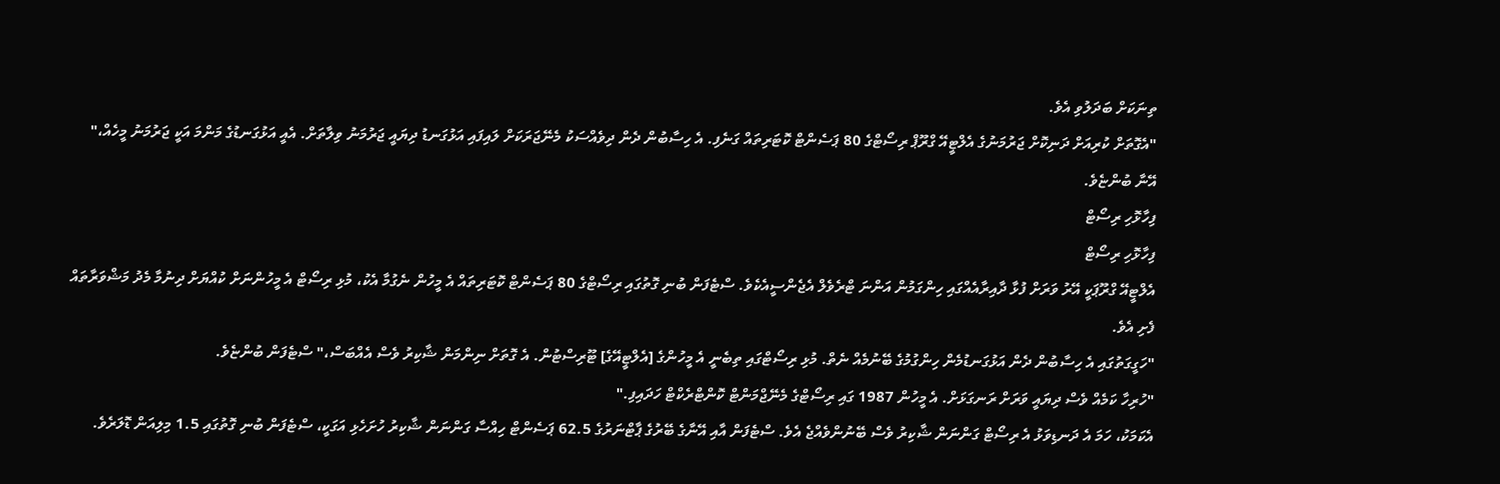ތިނަކަށް ބަދަލުވި އެވެ.
"އެގޮތަށް ކުރިއަށް ދަނިކޮށް ޖަރުމަނުގެ އެލްޓީއޭ ގްރޫޕް ރިސޯޓްގެ 80 ޕަސެންޓް ކޮޓަރިތައް ގަނެފި. އެ ހިސާބުން ދެން ދިވެއްސަކު މެނޭޖަރަކަށް ލައިފައި އަޅުގަނޑު ދިޔައީ ޖަރުމަނު ވިލާތަށް. އެއީ އަޅުގަނޑުގެ މަންމަ އަކީ ޖަރުމަނު މީހެއް،" އޭނާ ބުންޏެވެ.
ފިހާޅޮހި ރިސޯޓް
ފިހާޅޮހި ރިސޯޓް
އެލްޓީއޭ ގްރޫޕަކީ އޭރު ވަރަށް ފުޅާ ދާއިރާއެއްގައި ހިންގަމުން އަންނަ ޓްރެވެލް އެޖެންސީއެކެވެ. ސްޓެފަން ބުނި ގޮތުގައި ރިސޯޓްގެ 80 ޕަސެންޓް ކޮޓަރިތައް އެ މީހުން ނެގުމާ އެކު، މުޅި ރިސޯޓް އެ މީހުންނަށް ކުއްޔަށް ދިނުމާ މެދު މަޝްވަރާތައް ފެށި އެވެ.
"ހަގީގަތުގައި އެ ހިސާބުން ދެން އަޅުގަނޑުމެން ހިންގުމުގެ ބޭނުމެއް ނެތް. މުޅި ރިސޯޓްގައި ތިބެނީ އެ މީހުންގެ [އެލްޓީއޭގެ] ޓޫރިސްޓުން. އެ ގޮތަށް ނިންމަން ޝާކިރު ވެސް އެއްބަސް،" ސްޓެފަން ބުންޏެވެ.
"ހުރިހާ ކަމެއް ވެސް ދިޔައީ ވަރަށް ރަނގަޅަށް. އެ މީހުން 1987 ގައި ރިސޯޓްގެ މެނޭޖްމަންޓް ކޮންޓްރެކްޓް ހަދައިފި."
އެކަމަކު، ހަމަ އެ ދަނޑިވަޅު އެ ރިސޯޓް ގަންނަން ޝާކިރު ވެސް ބޭނުންވެއްޖެ އެވެ. ސްޓެފަން އާއި އޭނާގެ ބޭރުގެ ޕާޓްނަރުގެ 62.5 ޕަސެންޓް ހިއްސާ ގަންނަން ޝާކިރު ހުށަހެޅި އަގަކީ، ސްޓެފަން ބުނި ގޮތުގައި 1.5 މިލިއަން ޑޮލަރެވެ.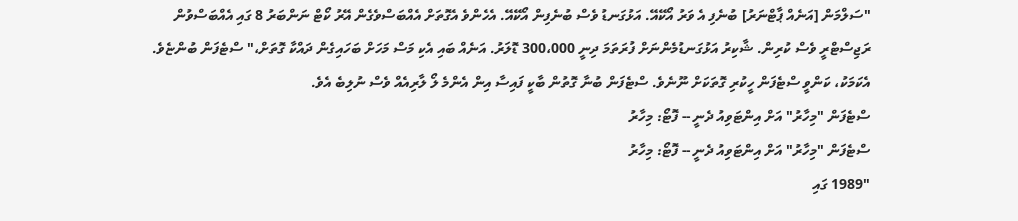"ސަލްމަން [އަނެއް ޕާޓްނަރު] ބުނެފި އެ ވަރު އޯކޭއޭ. އަޅުގަނޑު ވެސް ބުނެފިން އޯކޭއޭ. އެހެންވެ އެގޮތަށް އެއްބަސްވެގެން އޭރު ކޯޓް ނަންބަރު 8 ގައި އެއްބަސްވުން ރަޖިސްޓްރީ ވެސް ކުރިން. ޝާކިރު އަޅުގަނޑުމެންނަށް ފުރަތަމަ ދިނީ 300،000 ޑޮލަރު. އަނެއް ބައި އެކި މަސް މަހަށް ބަހައިގެން ދައްކާ ގޮތަށް،" ސްޓެފަން ބުންޏެވެ.
އެކަމަކު، ކަންވީ ސްޓެފަން ހީކުރި ގޮތަކަށް ނޫނެވެ. ސްޓެފަން ބުނާ ގޮތުން ބާކީ ފައިސާ އިން އެންމެ ލޯ ލާރިއެއް ވެސް ނުލިބެ އެވެ.
ސްޓެފަން "މިހާރު" އަށް އިންޓަވިއު ދެނީ -- ފޮޓޯ: މިހާރު
ސްޓެފަން "މިހާރު" އަށް އިންޓަވިއު ދެނީ -- ފޮޓޯ: މިހާރު
"1989 ގައި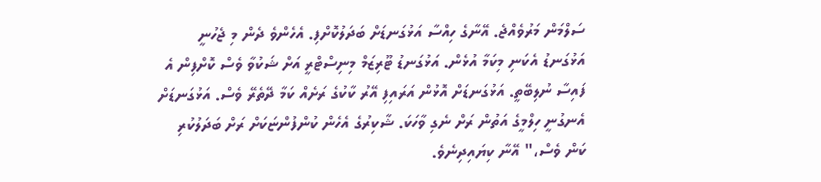ސަލްމަން މަރުވެއްޖެ. އޭނާގެ ހިއްސާ އަޅުގަނޑަށް ބަދަލުކޮށްފި. އެހެންވެ ދެން މި ޖެހުނީ އަޅުގަނޑު އެކަނި މިކަމާ އުޅެން. އަޅުގަނޑު ޓޫރިޒަމް މިނިސްޓްރީ އަށް ޝަކުވާ ވެސް ކޮށްފިން އެ ފައިސާ ނުލިބޭތީ. އަޅުގަނޑަށް އޮޅުން އަރައިފި އޭރު ކާކުގެ ރަށެއް ކަމާ ދޭތެރޭ ވެސް. އަޅުގަނޑަށް އެނގުނީ ހިލްމީގެ އަތުން ރަށް ނެގި ވާހަކަ. ޝާކިރުގެ އެހެން ކުންފުންޏަކަށް ރަށް ބަދަލުކުރި ކަން ވެސް،" އޭނާ ކިޔައިދިނެވެ.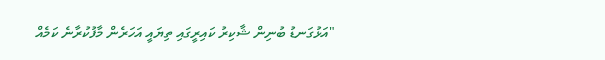"އަޅުގަނޑު ބުނިން ޝާކިރު ކައިރީގައި ތިޔައީ އަހަރެން މާފުކުރާނެ ކަމެއް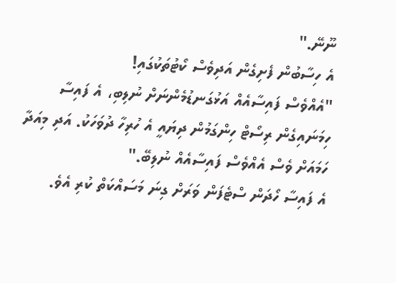ނޫނޭ."
އެ ހިސާބުން ފެށިގެން އަދިވެސް ކޯޓުތަކުގައި!
"އެއްވެސް ފައިސާއެއް އަޅުގަނޑުމެންނަށް ނުލިބި، އެ ފައިސާ ހިމަނައިގެން ރިސޯޓް ހިންގަމުން ދިޔައީ އެ ހުރިހާ ދުވަހަކު. އަދި މިއަދާ ހަމައަށް ވެސް އެއްވެސް ފައިސާއެއް ނުލިބޭ."
އެ ފައިސާ ހޯދަން ސްޓެފަން ވަރަށް ގިނަ މަސައްކަތް ކުރި އެވެ.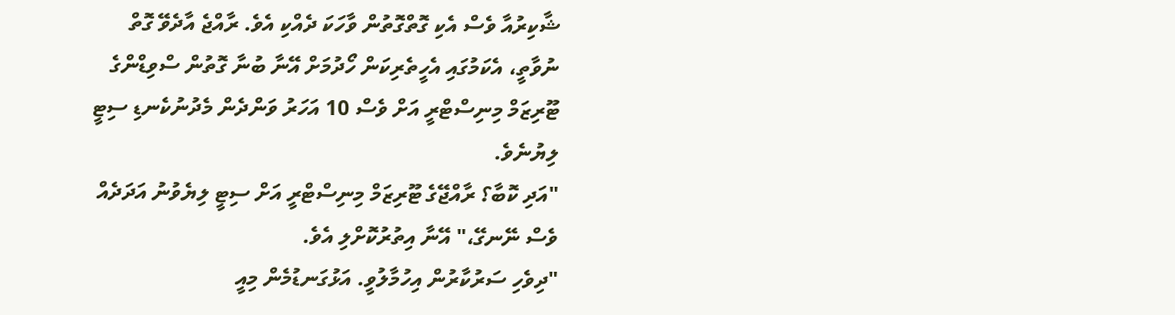ޝާކިރުއާ ވެސް އެކި ގޮތްގޮތުން ވާހަކަ ދެއްކި އެވެ. ރާއްޖެ އާދެވޭ ގޮތް ނުވާތީ، އެކަމުގައި އެހީތެރިކަން ހޯދުމަށް އޭނާ ބުނާ ގޮތުން ސްވިޑްންގެ ޓޫރިޒަމް މިނިސްޓްރީ އަށް ވެސް 10 އަހަރު ވަންދެން މެދުނުކެނޑި ސިޓީ ލިޔުނެވެ.
"އަދި ކޮބާ؟ ރާއްޖޭގެ ޓޫރިޒަމް މިނިސްޓްރީ އަށް ސިޓީ ލިޔެވުނު އަދަދެއް ވެސް ނޭނގޭ،" އޭނާ އިތުރުކޮށްލި އެވެ.
"ދިވެހި ސަރުކާރުން އިހުމާލުވީ. އަޅުގަނޑުމެން މިއީ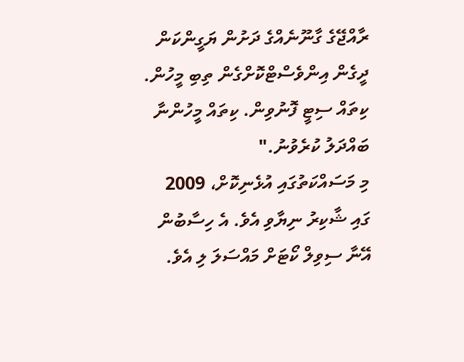ރާއްޖޭގެ ގާނޫނެއްގެ ދަށުން ޔަގީންކަން ދީގެން އިންވެސްޓްކޮށްގެން ތިބި މީހުން. ކިތައް ސިޓީ ފޮނުވިން. ކިތައް މީހުންނާ ބައްދަލު ކުރެވުނު."
މި މަސައްކަތުގައި އުޅެނިކޮށް، 2009 ގައި ޝާކިރު ނިޔާވި އެވެ. އެ ހިސާބުން އޭނާ ސިވިލް ކޯޓަށް މައްސަލަ ލި އެވެ.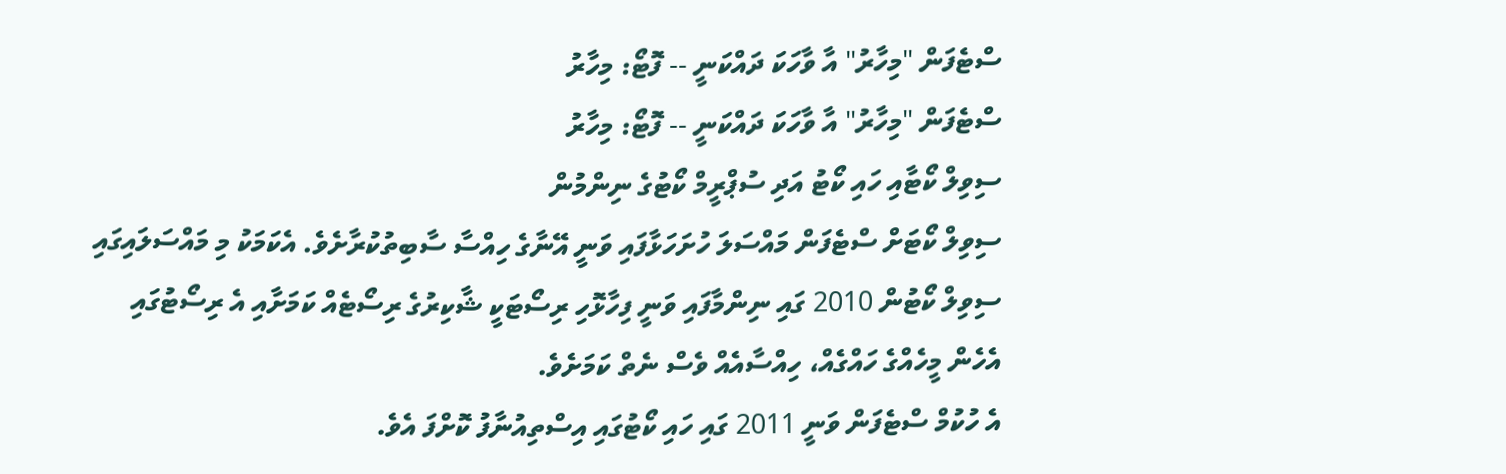ސްޓެފަން "މިހާރު" އާ ވާހަކަ ދައްކަނީ -- ފޮޓޯ: މިހާރު
ސްޓެފަން "މިހާރު" އާ ވާހަކަ ދައްކަނީ -- ފޮޓޯ: މިހާރު
ސިވިލް ކޯޓާއި ހައި ކޯޓު އަދި ސުޕްރީމް ކޯޓުގެ ނިންމުން
ސިވިލް ކޯޓަށް ސްޓެފަން މައްސަލަ ހުށަހަޅާފައި ވަނީ އޭނާގެ ހިއްސާ ސާބިތުކުރާށެވެ. އެކަމަކު މި މައްސަލައިގައި ސިވިލް ކޯޓުން 2010 ގައި ނިންމާފައި ވަނީ ފިހާޅޮހި ރިސޯޓަކީ ޝާކިރުގެ ރިސޯޓެއް ކަމަށާއި އެ ރިސޯޓުގައި އެހެން މީހެއްގެ ހައްގެއް، ހިއްސާއެއް ވެސް ނެތް ކަމަށެވެ.
އެ ހުކުމް ސްޓެފަން ވަނީ 2011 ގައި ހައި ކޯޓުގައި އިސްތިއުނާފު ކޮށްފަ އެވެ.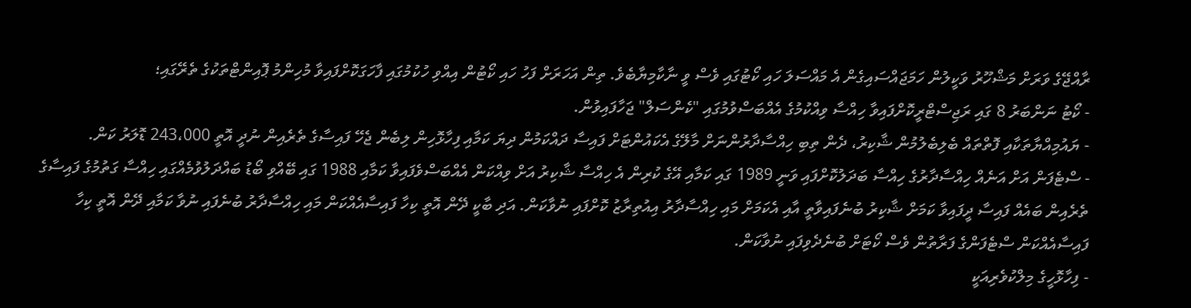ރާއްޖޭގެ ވަރަށް މަޝްހޫރު ވަކީލުން ހަމަޖައްސައިގެން އެ މައްސަލަ ހައި ކޯޓުގައި ވެސް ވީ ނާކާމިޔާބެވެ. ތިން އަހަރަށް ފަހު ހައި ކޯޓުން އިއްވި ހުކުމުގައި ފާހަގަކޮށްފައިވާ މުހިންމު ޕޮއިންޓްތަކުގެ ތެރޭގައި؛
- ކޯޓު ނަންބަރު 8 ގައި ރަޖިސްޓްރީކޮށްފައިވާ ހިއްސާ ވިއްކުމުގެ އެއްބަސްވުމުގައި "ކެންސަލް" ޖަހާފައިވުން.
- ޔައުމިއްޔާތަކާއި ފޮތްތައް ބެލިބެލުމުން ޝާކިރު، ދެން ތިބި ހިއްސާދާރުންނަށް މާލޭގެ އެކައުންޓަށް ފައިސާ ދައްކަމުން ދިޔަ ކަމާއި ފިހާޅޮހިން ލިބެން ޖެހޭ ފައިސާގެ ތެރެއިން ނުދީ އޮތީ 243،000 ޑޮލަރު ކަން.
- ސްޓެފަން އަށް އަނެއް ހިއްސާދާރުގެ ހިއްސާ ބަދަލުކޮށްފައި ވަނީ 1989 ގައި ކަމާއި އޭގެ ކުރިން އެ ހިއްސާ ޝާކިރު އަށް ވިއްކަން އެއްބަސްވެފައިވާ ކަމާއި 1988 ގައި ބޭއްވި ބޯޑު ބައްދަލުވުމެއްގައި ހިއްސާ ގަތުމުގެ ފައިސާގެ ތެރެއިން ބައެއް ފައިސާ ދީފައިވާ ކަމަށް ޝާކިރު ބުނެފައިވާތީ އާއި އެކަމަށް މައި ހިއްސާދާރު އިއުތިރާޒު ކޮށްފައި ނުވާކަން. އަދި ބާކީ ދޭން އޮތީ ކިހާ ފައިސާއެއްކަން މައި ހިއްސާދާރު ބުނެފައި ނުވާ ކަމާއި ދޭން އޮތީ ކިހާ ފައިސާއެއްކަން ސްޓެފަންގެ ފަރާތުން ވެސް ކޯޓަށް ބުނެދެވިފައި ނުވާކަން.
- ފިހާޅޮހީގެ މިލްކުވެރިއަކީ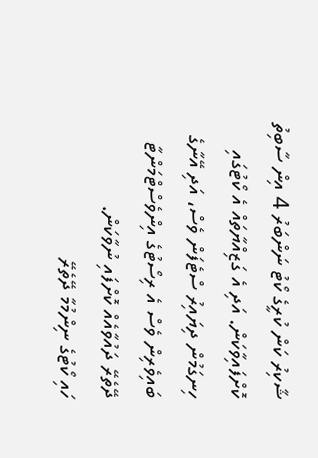ޝާކިރު ކަން ކުރީގެ ކޯޓު ނަންބަރު 4 އިން ސާބިތު ކޮށްފައިވާކަން. އަދި އެ ގަޒިއްޔާތައް އެ ކޯޓުގައި ހިނގަމުން ދިޔައިރު ސްޓެފަން ވެސް، އަދި އޭނާގެ ބައިވެރިން ވެސް އެ ރިސޯޓުގެ އިންވެސްޓްމަންޓާ ދޭތެރޭ ދައުވާއެއް ކޮށްފައި ނުވާކަން.
ހައި ކޯޓުގެ ނިންމުމާ ދޭތެރޭ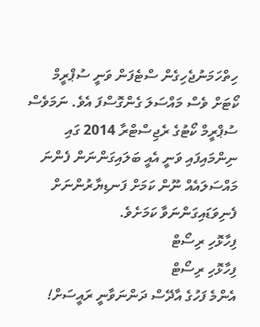ހިތްހަމަނުޖެހިގެން ސްޓެފަން ވަނީ ސުޕްރީމް ކޯޓަށް ވެސް މައްސަލަ ގެންގޮސްފަ އެވެ. ނަމަވެސް ސުޕްރީމް ކޯޓުގެ ރެޖިސްޓްރާ 2014 ގައި ނިންމައިފައި ވަނީ އެއީ ބަލައިގަންނަން ފެންނަ މައްސަލައެއް ނޫން ކަމަށް ފަނޑިޔާރުންނަށް ފެނިވަޑައިގަންނަވާ ކަމަށެވެ.
ފިހާޅޮހި ރިސޯޓް
ފިހާޅޮހި ރިސޯޓް
އެންމެ ފަހުގެ އާދޭސް ދަންނަވާނީ ރައީސަށް!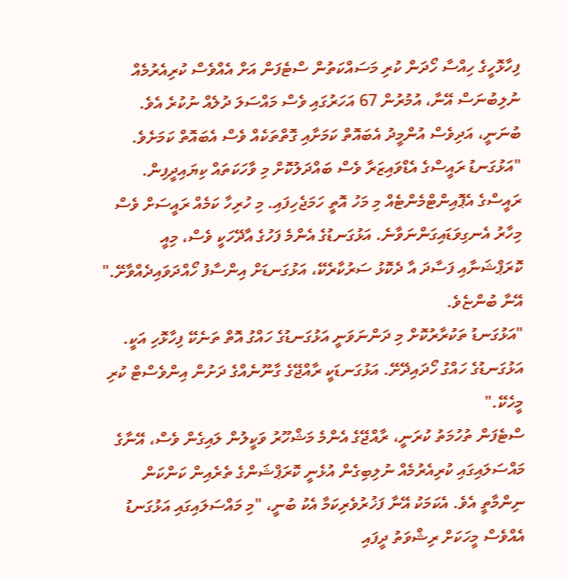ފިހާޅޮހީގެ ހިއްސާ ހޯދަން ކުރި މަސައްކަތުން ސްޓެފަން އަށް އެއްވެސް ކުރިއެރުމެއް ނުލިބުނަސް އޭނާ، އުމުރުން 67 އަހަރުގައި ވެސް މައްސަލަ ދުލެއް ނުކުރެ އެވެ. ބުނަނީ، އަދިވެސް އުންމީދު އެބައޮތް ކަމަށާއި ގޮތްތަކެއް ވެސް އެބައޮތް ކަމަށެވެ.
"އަޅުގަނޑު ރައީސްގެ އެޑްވައިޒަރާ ވެސް ބައްދަލުކޮށް މި ވާހަކަތައް ކިޔައިދީފިން. ރައީސްގެ އެޕޮއިންޓްމެންޓެއް މި މަހު އޮތީ ހަމަޖެހިފައި. މި ހުރިހާ ކަމެއް ރައީސަށް ވެސް މިހާރު އެނގިވަޑައިގަންނަވާނެ. އަޅުގަނޑުގެ އެންމެ ފަހުގެ އާދޭހަކީ ވެސް، މިއީ ކޮރަޕްޝަނާއި ފަސާދަ އާ ދެކޮޅު ސަރުކާރެކޭ، އަޅުގަނޑަށް އިންސާފު ހޯއްދަވައިދެއްވާށޭ." އޭނާ ބުންޏެވެ.
"އަޅުގަނޑު ތަކުރާރުކޮށް މި ދަންނަވަނީ އަޅުގަނޑުގެ ހައްގު އޮތް ތަނެކޭ ފިހާޅޮހި އަކީ. އަޅުގަނޑުގެ ހައްގު ހޯދައިދޭށޭ. އަޅުގަނޑަކީ ރާއްޖޭގެ ގާނޫނެއްގެ ދަށުން އިންވެސްޓް ކުރި މީހެކޭ."
ސްޓެފަން ތުހުމަތު ކުރަނީ، ރާއްޖޭގެ އެންމެ މަޝްހޫރު ވަކީލުން ލައިގެން ވެސް، އޭނާގެ މައްސަލައިގައި ކުރިއެރުމެއް ނުލިބިގެން އުޅެނީ ކޮރަޕްޝަންގެ ތެރެއިން ކަންކަން ނިންމާތީ އެވެ. އެކަމަކު އޭނާ ފަޚުރުވެރިކަމާ އެކު ބުނީ، "މި މައްސަލައިގައި އަޅުގަނޑު އެއްވެސް މީހަކަށް ރިޝްވަތު ދީފައި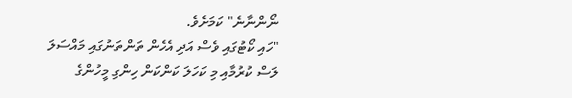ނޯންނާނެ" ކަމަށެވެ.
"ހައި ކޯޓުގައި ވެސް އަދި އެހެން ތަންތަނުގައި މައްސަލަ ލަސް ކުރުމާއި މި ކަހަލަ ކަންކަން ހިންގި މީހުންގެ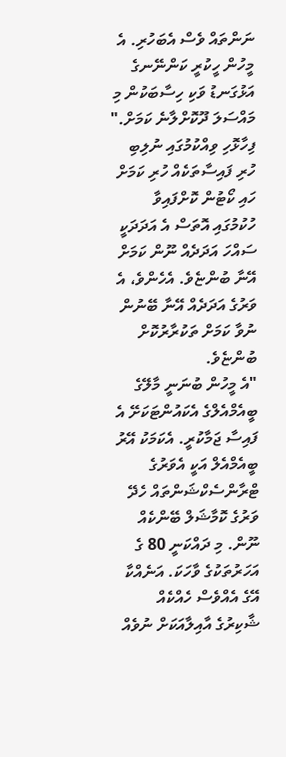ނަންތައް ވެސް އެބަހުރި. އެ މީހުން ހީކުރީ ކަންނޭނގެ އަޅުގަނޑު ވަކި ހިސާބަކުން މި މައްސަލަ ދޫކޮށްލާނެ ކަމަށް."
ފިހާޅޮހި ވިއްކުމުގައި ނުލިބި ހުރި ފައިސާތަކެއް ހުރި ކަމަށް ހައި ކޯޓުން ކޮށްފައިވާ ހުކުމުގައި އޮތަސް އެ އަދަދަކީ ސައްހަ އަދަދެއް ނޫން ކަމަށް އޭނާ ބުންޏެވެ. އެހެންވެ، އެ ވަރުގެ އަދަދެއް އޭނާ ބޭނުން ނުވާ ކަމަށް ތަކުރާރުކޮށް ބުންޏެވެ.
"އެ މީހުން ބުނަނީ މާލޭގެ ބީއެމްއެލްގެ އެކައުންޓަކަށޭ އެ ފައިސާ ޖަމާކުރީ. އެކަމަކު އޭރު ބީއެމްއެލް އަކީ އެވަރުގެ ޓްރާންސެކްޝަންތައް ހެދޭ ވަރުގެ ކޮމާޝަލް ބޭންކެއް ނޫން. މި ދައްކަނީ 80 ގެ އަހަރުތަކުގެ ވާހަކަ. އަނެއްކާ އޭގެ އެއްވެސް ހެއްކެއް ޝާކިރުގެ އާއިލާއަކަށް ނުވެއް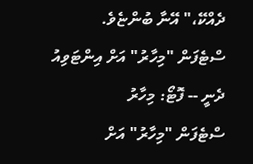ދެއްކޭ،" އޭނާ ބުންޏެވެ.
ސްޓެފަން "މިހާރު" އަށް އިންޓަވިއު ދެނީ -- ފޮޓޯ: މިހާރު
ސްޓެފަން "މިހާރު" އަށް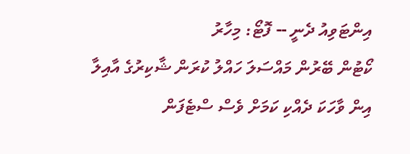އިންޓަވިއު ދެނީ -- ފޮޓޯ: މިހާރު
ކޯޓުން ބޭރުން މައްސަލަ ހައްލު ކުރަން ޝާކިރުގެ އާއިލާ އިން ވާހަކަ ދެއްކި ކަމަށް ވެސް ސްޓެފަން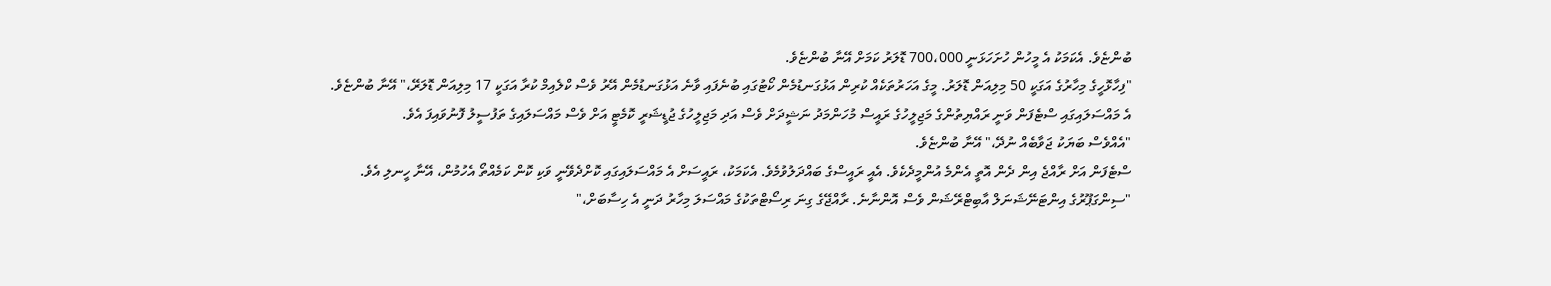ބުންޏެވެ. އެކަމަކު އެ މީހުން ހުށަހަޅަނީ 700،000 ޑޮލަރު ކަމަށް އޭނާ ބުންޏެވެ.
"ފިހާޅޮހީގެ މިހާރުގެ އަގަކީ 50 މިލިއަން ޑޮލަރު. މީގެ އަހަރުތަކެއް ކުރިން އަޅުގަނޑުމެން ކޯޓުގައި ބުނެފައި ވާނެ އަޅުގަނޑުމެން އޭރު ވެސް ކްލެއިމް ކުރާ އަގަކީ 17 މިލިއަން ޑޮލަރޭ،" އޭނާ ބުންޏެވެ.
އެ މައްސަލައިގައި ސްޓެފަން ވަނީ ރައްޔިތުންގެ މަޖިލީހުގެ ރައީސް މުހަންމަދު ނަޝީދަށް ވެސް އަދި މަޖިލީހުގެ ޖުޑީޝަރީ ކޮމެޓީ އަށް ވެސް މައްސަލައިގެ ތަފުސީލު ފޮނުވައިފަ އެވެ.
"އެއްވެސް ބަޔަކު ޖަވާބެއް ނުދޭ،" އޭނާ ބުންޏެވެ.
ސްޓެފަން އަށް ރާއްޖެ އިން ދެން އޮތީ އެންމެ އުންމީދެކެވެ. އެއީ ރައީސްގެ ބައްދަލުވުމެވެ. އެކަމަކު، ރައީސަށް އެ މައްސަލައިގައި ކޮށްދެވޭނީ ވަކި ކޮން ކަމެއްތޯ އެހުމުން، އޭނާ ހީނލި އެވެ.
"ސިންގަޕޫރުގެ އިންޓަނޭޝަނަލް އާބިޓްރޭޝަން ވެސް އޮންނާނެ. ރާއްޖޭގެ ގިނަ ރިސޯޓްތަކުގެ މައްސަލަ މިހާރު ދަނީ އެ ހިސާބަށް،"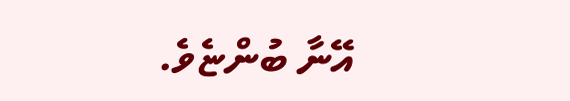އޭނާ ބުންޏެވެ.